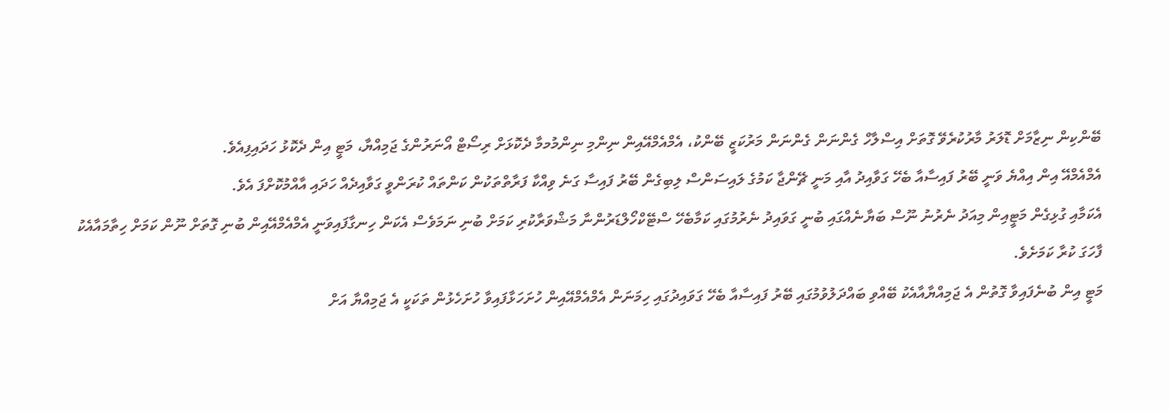ބޭންކިން ނިޒާމަށް ޑޮލަރު މާރުކުރެވޭ ގޮތަށް އިސްލާހް ގެންނަން ގެންނަން މަރުކަޒީ ބޭންކު، އެމްއެމްއޭއިން ނިންމި ނިންމުމމާ ދެކޮޅަށް ރިސޯޓް އޯނަރުންގެ ޖަމިއްޔާ، މަޓީ އިން ދެކޮޅު ހަދައިފިއެވެ.
އެމްއެމްއޭ އިން އިއްޔެ ވަނީ ބޭރު ފައިސާއާ ބެހޭ ގަވާއިދު އާއި މަނީ ޗޭންޖާ ކަމުގެ ލައިސަންސް ލިބިގެން ބޭރު ފައިސާ ގަނެ ވިއްކާ ފަރާތްތަކުން ކަންތައް ކުރަންވީ ގަވާއިދެއް ހަދައި އާއްމުކޮށްފަ އެވެ.
އެކަމާއި ގުޅިގެން މަޓީއިން މިއަދު ނެރުނު ނޫސް ބަޔާނެއްގައި ބުނީ ގަވައިދު ނެރުމުގައި ކަމާބެހޭ ސްޓޭކްހޯލްޑަރުންނާ މަޝްވަރާކުރި ކަމަށް ބުނި ނަމަވެސް އެކަން ހިނގާފައިވަނީ އެމްއެމްއޭއިން ބުނި ގޮތަށް ނޫން ކަމަށް ހިތާމައާއެކު ފާހަގަ ކުރާ ކަމަށެވެ.
މަޓީ އިން ބުނެފައިވާ ގޮތުން އެ ޖަމިއްޔާއާއެކު ބޭއްވި ބައްދަލުވުމުގައި ބޭރު ފައިސާއާ ބެހޭ ގަވައިދުގައި ހިމަނަން އެމްއެމްއޭއިން ހުށަހަޅާފައިވާ ހުށަހެޅުން ތަކަކީ އެ ޖަމިއްޔާ އަށް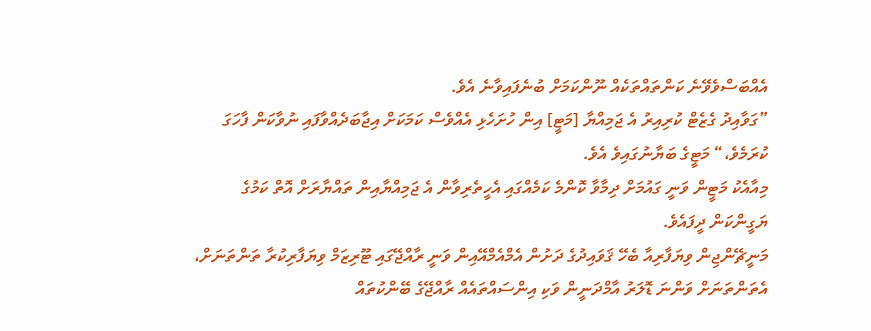އެއްބަސްވެވޭނެ ކަންތައްތަކެއް ނޫންކަމަށް ބުނެފައިވާނެ އެވެ.
”ގަވާއިދު ގެޒެޓް ކުރިއިރު އެ ޖަމިއްޔާ [މަޓީ] އިން ހުށަހެޅި އެއްވެސް ކަމަކަށް އިޖާބަދެއްވާފައި ނުވާކަން ފާހަގަ ކުރަމެވެ،“ މަޓީގެ ބަޔާނުގައިވެ އެވެ.
މިއާއެކު މަޓީން ވަނީ ގައުމަށް ދިމާވާ ކޮންމެ ކަމެއްގައި އެހީތެރިވާން އެ ޖަމިއްޔާއިން ތައްޔާރަށް އޮތް ކަމުގެ ޔަގީންކަން ދީފައެވެ.
މަނީޗޭންޖިން ވިޔަފާރިއާ ބެހޭ ޤަވައިދުގެ ދަށުން އެމްއެމްއޭއިން ވަނީ ރާއްޖޭގައި ޓޫރިޒަމް ވިޔަފާރިކުރާ ތަންތަނަށް، އެތަންތަނަށް ވަންނަ ޑޮލަރު އާމްދަނީން ވަކި އިންސައްތައެއް ރާއްޖޭގެ ބޭންކުތައް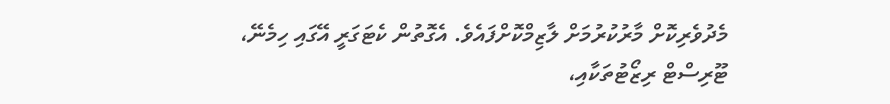މެދުވެރިކޮށް މާރުކުރުމަށް ލާޒިމްކޮށްފައެވެ. އެގޮތުން ކެޓަގަރީ އޭގައި ހިމެނޭ، ޓޫރިސްޓް ރިޒޯޓުތަކާއި،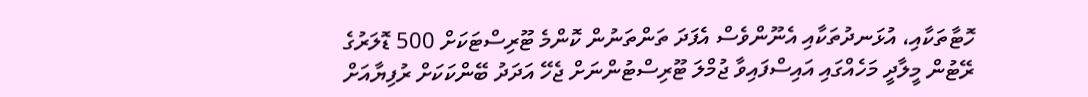ހޮޓާތަކާއި، އުޅަނދުތަކާއި އެނޫންވެސް އެފަދަ ތަންތަނުން ކޮންމެ ޓޫރިސްޓަކަށް 500 ޑޮލަރުގެ ރޭޓުން މީލާދީ މަހެއްގައި އައިސްފައިވާ ޖުމްލަ ޓޫރިސްޓުންނަށް ޖެހޭ އަދަދު ބޭންކަކަށް ރުފިޔާއަށް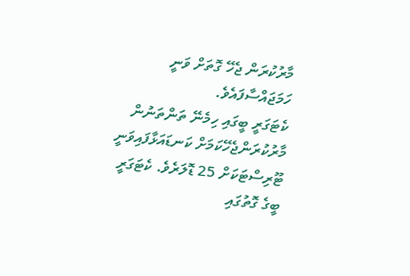މާރުކުރަން ޖެހޭ ގޮތަށް ވަނީ ހަމަޖައްސާފައެވެ.
ކެޓަގަރީ ބީގައި ހިމެނޭ ތަންތަނުން މާރުކުރަންޖެހޭކަމަށް ކަނޑައަޅާފައިވަނީ ޓޫރިސްޓަކަށް 25 ޑޮލަރެވެ. ކެޓަގަރީ ބީގެ ގޮތުގައި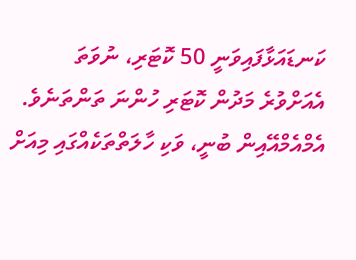ކަނޑައަޅާފައިވަނީ 50 ކޮޓަރި، ނުވަތަ އެއަށްވުރެ މަދުން ކޮޓަރި ހުންނަ ތަންތަނެވެ.
އެމްއެމްއޭއިން ބުނީ، ވަކި ހާލަތްތަކެއްގައި މިއަށް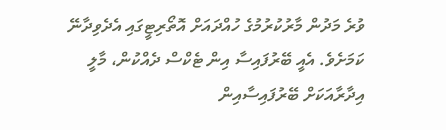ވުރެ މަދުން މާރުކުރުމުގެ ހުއްދައަށް އޮތޯރިޓީގައި އެދެވިދާނޭ ކަމަށެވެ. އެއީ ބޭރުފައިސާ އިން ޓެކްސް ދެއްކުން، މާލީ އިދާރާއަކަށް ބޭރުފައިސާއިން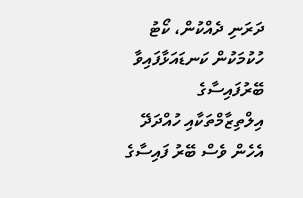ދަރަނި ދެއްކުން، ކޯޓު ހުކުމަކުން ކަނޑައަޅާފައިވާ ބޭރުފައިސާގެ އިލްތިޒާމްތަކާއި ހުއްދަދޭ އެހެން ވެސް ބޭރު ފައިސާގެ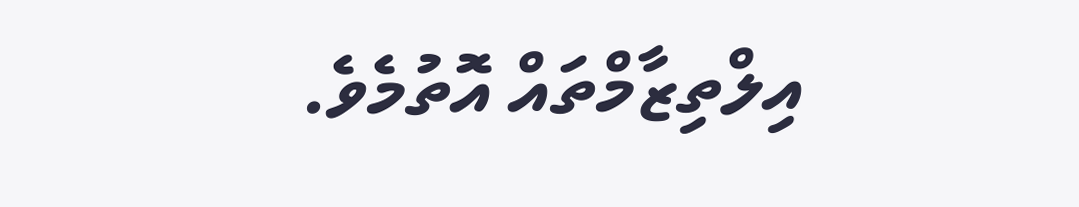އިލްތިޒާމްތައް އޮތުމެވެ.